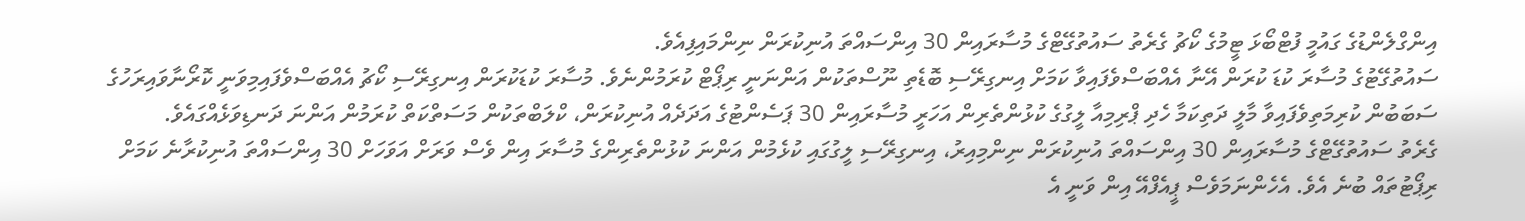އިންގްލެންޑުގެ ގައުމީ ފުޓްބޯޅަ ޓީމުގެ ކޯޗު ގެރެތު ސައުތުގޭޓްގެ މުސާރައިން 30 އިންސައްތަ އުނިކުރަން ނިންމައިފިއެވެ.
ސައުތުގޭޓުގެ މުސާރަ ކުޑަ ކުރަން އޭނާ އެއްބަސްވެފައިވާ ކަމަށް އިނގިރޭސި ބޮޑެތި ނޫސްތަކުން އަންނަނީ ރިޕޯޓް ކުރަމުންނެވެ. މުސާރަ ކުޑަކުރަން އިނގިރޭސި ކޯޗު އެއްބަސްވެފައިމިވަނީ ކޮރޯނާވައިރަހުގެ ސަބަބުން ކުރިމަތިވެފައިވާ މާލީ ދަތިކަމާ ހެދި ޕްރިމިއާ ލީގުގެ ކުޅުންތެރިން އަހަރީ މުސާރައިން 30 ޕަސެންޓުގެ އަދަދެއް އުނިކުރަން، ކްލަބްތަކުން މަސަތްކަތް ކުރަމުން އަންނަ ދަނޑިވަޅެއްގައެވެ.
ގެރެތު ސައުތުގޭޓްގެ މުސާރައިން 30 އިންސައްތަ އުނިކުރަން ނިންމިއިރު، އިނގިރޭސި ލީގުގައި ކުޅެމުން އަންނަ ކުޅުންތެރިންގެ މުސާރަ އިން ވެސް ވަރަށް އަވަހަށް 30 އިންސައްތަ އުނިކުރާނެ ކަމަށް ރިޕޯޓުތައް ބުނެ އެވެ. އެހެންނަމަވެސް ޕީއެފްއޭ އިން ވަނީ އެ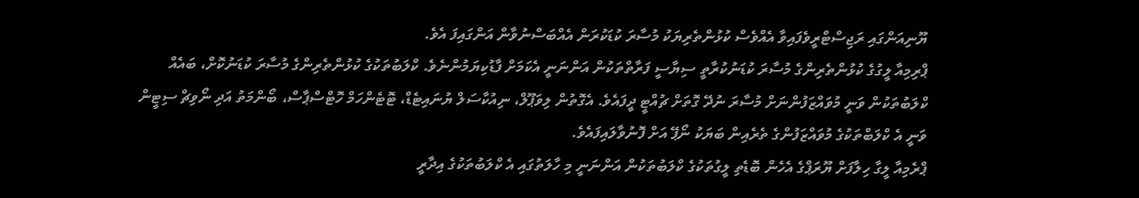ޔޫނިއަންގައި ރަޖިސްޓްރީވެފައިވާ އެއްވެސް ކުޅުންތެރިޔަކު މުސާރަ ކުޑަކުރަން އެއްބަސްނުވާން އަންގައިފަ އެވެ.
ޕްރިމިއާ ލީގުގެ ކުޅުންތެރިންގެ މުސާރަ ކުޑަނުކުރާތީ ސިޔާސީ ފަރާތްތަކުން އަންނަނީ އެކަމަށް ފާޑުކިޔަމުންނެވެ. ކްލަބުތަކުގެ ކުޅުންތެރިންގެ މުސާރަ ކުޑަނުކޮށް، ބައެއް ކްލަބުތަކުން ވަނީ މުވައްޒަފުންނަށް މުސާރަ ނުދޭ ގޮތަށް ޗުއްޓީ ދީފައެވެ. އެގޮތުން ލިވަޕޫލް، ނިއުކާސަލް ޔުނައިޓެޑް، ޓޮޓެންހަމް ހޮޓްސްޕާސް، ބޯންމަތު އަދި ނޯވިޗް ސިޓީން ވަނީ އެ ކްލަބްތަކުގެ މުވައްޒަފުންގެ ތެރެއިން ބަޔަކު ނޯޕޭ އަށް ފޮނުވާލައިފައެވެ.
ޕްރެމިއާ ލީގާ ހިލާފަށް ޔޫރަޕްގެ އެހެން ބޮޑެތި ލީގުތަކުގެ ކްލަބުތަކުން އަންނަނީ މި ހާލަތުގައި އެ ކްލަބުތަކުގެ އިދާރީ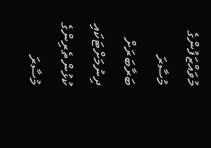މުވައްޒަފުންގެ މުސާރަ ބަރާބަރަށް ދިނުމަށްޓަކައި ކުޅުންތެރިންގެ މުސާރަ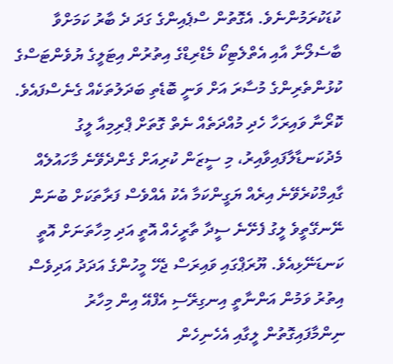ކުޑަކުރަމުންނެވެ. އެގޮތުން ސްޕެއިންގެ ގަދަ ދެ ބާރު ކަމަށްވާ ބާސެލޯނާ އާއި އެތްލެޓިކޯ މެޑްރިޑްގެ އިތުރުން އިޓަލީގެ ޔުވެންޓަސްގެ ކުޅުންތެރިންގެ މުސާރަ އަށް ވަނީ ބޮޑެތި ބަދަލުތަކެއް ގެނެސްފައެވެ.
ކޮރޯނާ ވައިރަހާ ހެދި މުއްދަތެއް ނެތް ގޮތަށް ޕްރިމިއާ ލީގު މެދުކަނޑާލާފައިވާއިރު، މި ސީޒަން ކުރިއަށް ގެންދެވޭނެ މާހައުލެއް ގާއިމްކުރެވޭނެ އިރެއް ޔަގީންކަމާ އެކު އެއްވެސް ފަރާތަކަށް ބުނަން ނޭނގޭތީވެ ލީގު ފެށޭނެ ސީދާ ތާރީހެއް އޮތީ އަދި މިހާތަނަށް އޮތީ ކަނޑަނޭޅިއެވެ. ޔޫރަޕްގައި ވައިރަސް ޖެހޭ މީހުންގެ އަދަދު އަދިވެސް އިތުރު ވަމުން އަންނާތީ އިނގިރޭސި އެފްއޭ އިން މިހާރު ނިންމާފައިގޮތުން ލީގާއި އެހެނިހެން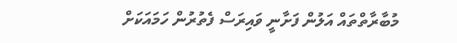މުބާރާތްތައް އަލުން ފަށާނީ ވައިރަސް ފެތުރުން ހަމައަކަށް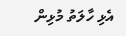އެޅި ހާލަތު މުޅިން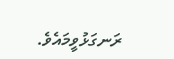ރަނގަޅުވީމައެވެ.